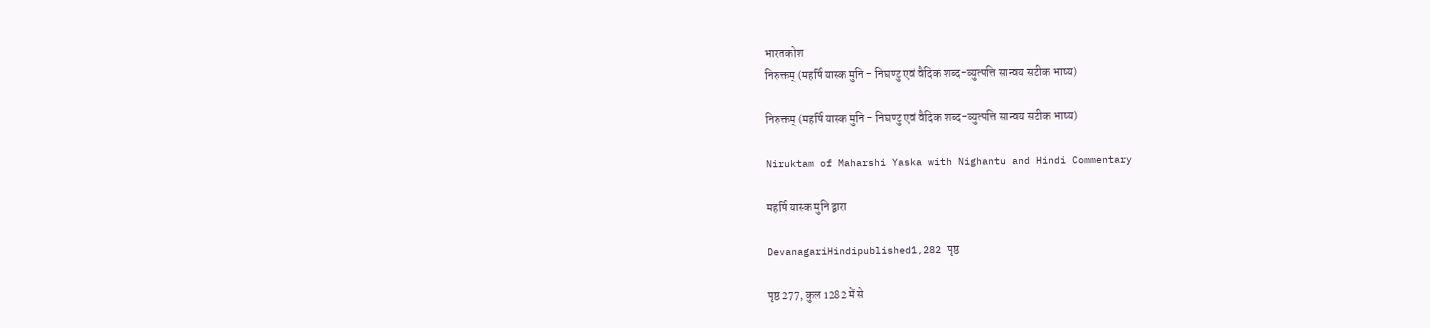भारतकोश
निरुक्तम् (महर्षि यास्क मुनि - निघण्टु एवं वैदिक शब्द-व्युत्पत्ति सान्वय सटीक भाष्य)

निरुक्तम् (महर्षि यास्क मुनि - निघण्टु एवं वैदिक शब्द-व्युत्पत्ति सान्वय सटीक भाष्य)

Niruktam of Maharshi Yaska with Nighantu and Hindi Commentary

महर्षि यास्क मुनि द्वारा

DevanagariHindipublished1,282 पृष्ठ

पृष्ठ 277, कुल 1282 में से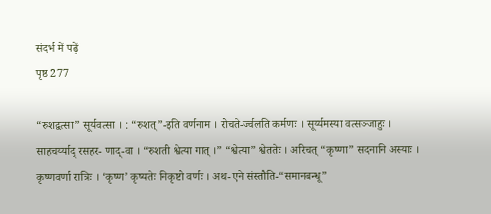संदर्भ में पढ़ें
पृष्ठ 277

“रुशद्वत्सा” सूर्यवत्सा । : “रुशत्”-इति वर्णनाम । रोचते-र्ज्वलति कर्मणः । सूर्य्यमस्या वत्सञ्जाहुः । साहचर्य्याद् रसहर- णाद्-वा । “रुशती श्वेत्या गात् ।” “श्वेत्या” श्वेततेः । अरिचत् “कृष्णा” सदनानि अस्याः । कृष्णवर्णा रात्रिः । ‘कृष्ण’ कृष्यतेः निकृष्टो वर्णः । अथ-एने संस्तौति-“समानबन्धू”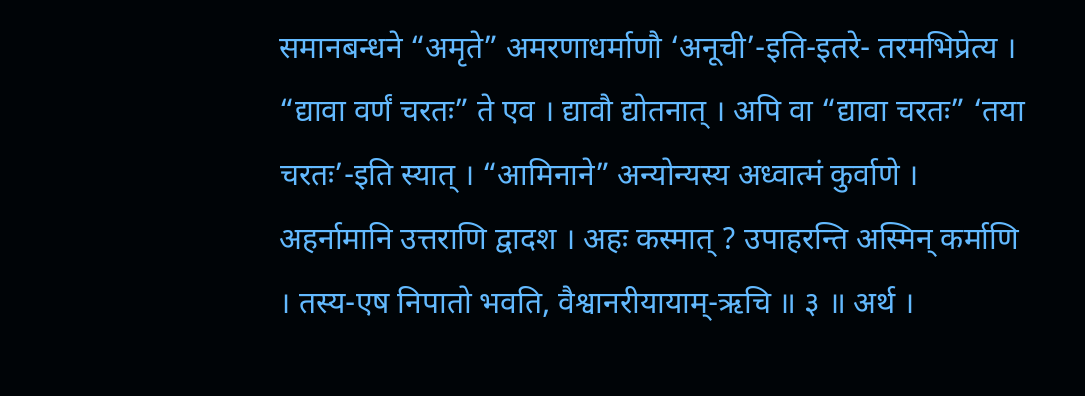समानबन्धने “अमृते” अमरणाधर्माणौ ‘अनूची’-इति-इतरे- तरमभिप्रेत्य । “द्यावा वर्णं चरतः” ते एव । द्यावौ द्योतनात् । अपि वा “द्यावा चरतः” ‘तया चरतः’-इति स्यात् । “आमिनाने” अन्योन्यस्य अध्वात्मं कुर्वाणे । अहर्नामानि उत्तराणि द्वादश । अहः कस्मात् ? उपाहरन्ति अस्मिन् कर्माणि । तस्य-एष निपातो भवति, वैश्वानरीयायाम्-ऋचि ॥ ३ ॥ अर्थ ।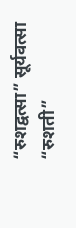“रुशद्वत्सा” सूर्यवत्सा “रुशती”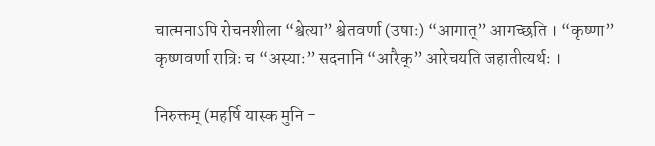चात्मनाऽपि रोचनशीला “श्वेत्या” श्वेतवर्णा (उषाः) “आगात्” आगच्छति । “कृष्णा” कृष्णवर्णा रात्रिः च “अस्याः” सदनानि “आरैक्” आरेचयति जहातीत्यर्थः ।

निरुक्तम् (महर्षि यास्क मुनि -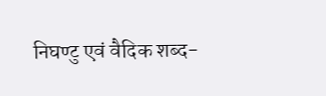निघण्टु एवं वैदिक शब्द-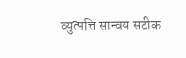व्युत्पत्ति सान्वय सटीक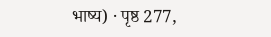भाष्य) · पृष्ठ 277,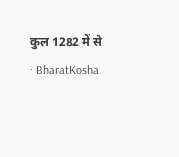कुल 1282 में से · BharatKosha